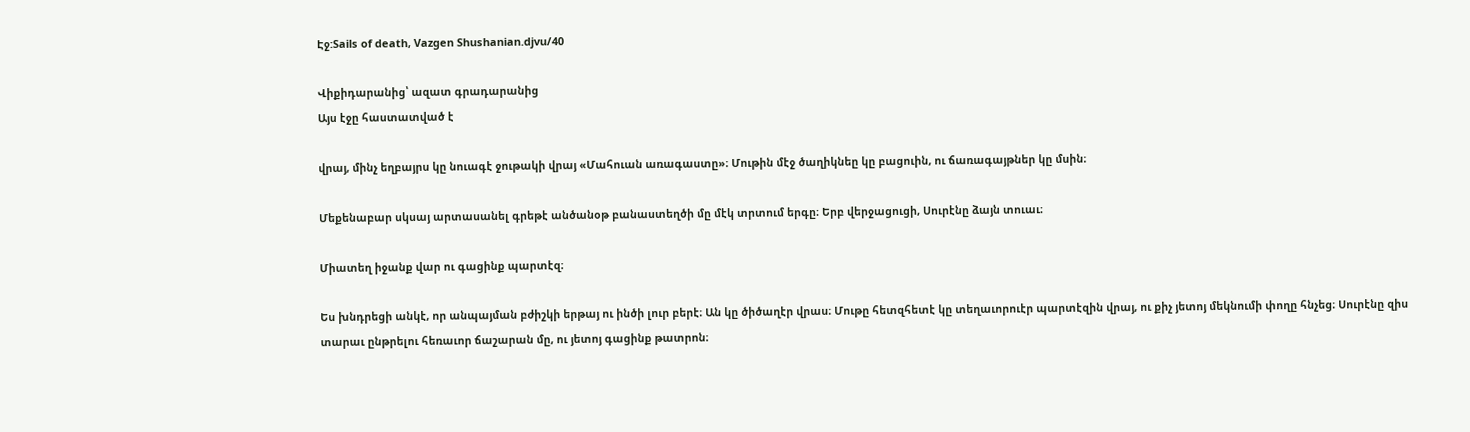Էջ:Sails of death, Vazgen Shushanian.djvu/40

Վիքիդարանից՝ ազատ գրադարանից
Այս էջը հաստատված է

վրայ, մինչ եղբայրս կը նուագէ ջութակի վրայ «Մահուան առագաստը»։ Մութին մէջ ծաղիկնեը կը բացուին, ու ճառագայթներ կը մսին։

Մեքենաբար սկսայ արտասանել գրեթէ անծանօթ բանաստեղծի մը մէկ տրտում երգը։ Երբ վերջացուցի, Սուրէնը ձայն տուաւ։

Միատեղ իջանք վար ու գացինք պարտէզ։

Ես խնդրեցի անկէ, որ անպայման բժիշկի երթայ ու ինծի լուր բերէ։ Ան կը ծիծաղէր վրաս։ Մութը հետզհետէ կը տեղաւորուէր պարտէզին վրայ, ու քիչ յետոյ մեկնումի փողը հնչեց։ Սուրէնը զիս տարաւ ընթրելու հեռաւոր ճաշարան մը, ու յետոյ գացինք թատրոն։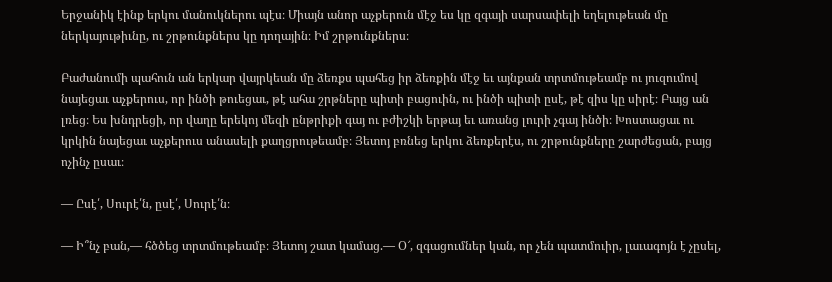Երջանիկ էինք երկու մանուկներու պէս։ Միայն անոր աչքերուն մէջ ես կը զգայի սարսափելի եղելութեան մը ներկայութիւնը, ու շրթունքներս կը դողային։ Իմ շրթունքներս։

Բաժանումի պահուն ան երկար վայրկեան մը ձեռքս պահեց իր ձեռքին մէջ եւ այնքան տրտմութեամբ ու յուզումով նայեցաւ աչքերուս, որ ինծի թուեցաւ, թէ ահա շրթները պիտի բացուին, ու ինծի պիտի ըսէ, թէ զիս կը սիրէ։ Բայց ան լռեց։ Ես խնդրեցի, որ վաղը երեկոյ մեզի ընթրիքի գայ ու բժիշկի երթայ եւ առանց լուրի չգայ ինծի։ Խոստացաւ ու կրկին նայեցաւ աչքերուս անասելի քաղցրութեամբ։ Յետոյ բռնեց երկու ձեռքերէս, ու շրթունքները շարժեցան, բայց ոչինչ ըսաւ։

— Ըսէ՛, Սուրէ՛ն, ըսէ՛, Սուրէ՛ն։

— Ի՞նչ բան,— հծծեց տրտմութեամբ։ Յետոյ շատ կամաց.— Օ՜, զգացումներ կան, որ չեն պատմուիր, լաւագոյն է չըսել,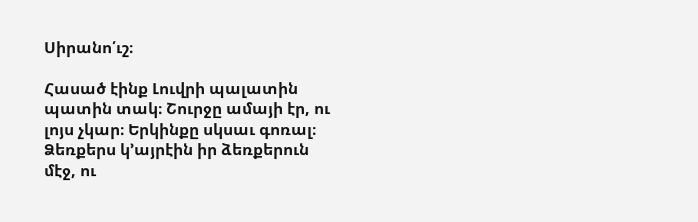Սիրանո՛ւշ։

Հասած էինք Լուվրի պալատին պատին տակ։ Շուրջը ամայի էր, ու լոյս չկար։ Երկինքը սկսաւ գոռալ։ Ձեռքերս կ՚այրէին իր ձեռքերուն մէջ, ու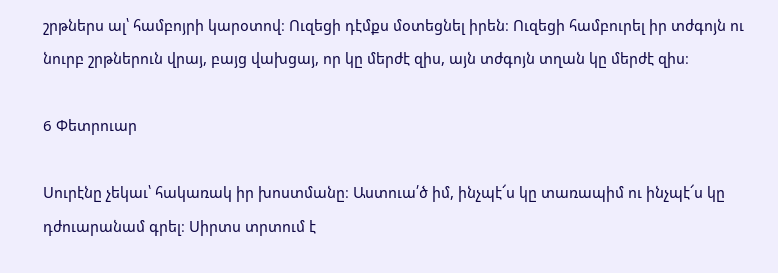շրթներս ալ՝ համբոյրի կարօտով։ Ուզեցի դէմքս մօտեցնել իրեն։ Ուզեցի համբուրել իր տժգոյն ու նուրբ շրթներուն վրայ, բայց վախցայ, որ կը մերժէ զիս, այն տժգոյն տղան կը մերժէ զիս։

6 Փետրուար

Սուրէնը չեկաւ՝ հակառակ իր խոստմանը։ Աստուա՛ծ իմ, ինչպէ՜ս կը տառապիմ ու ինչպէ՜ս կը դժուարանամ գրել։ Սիրտս տրտում է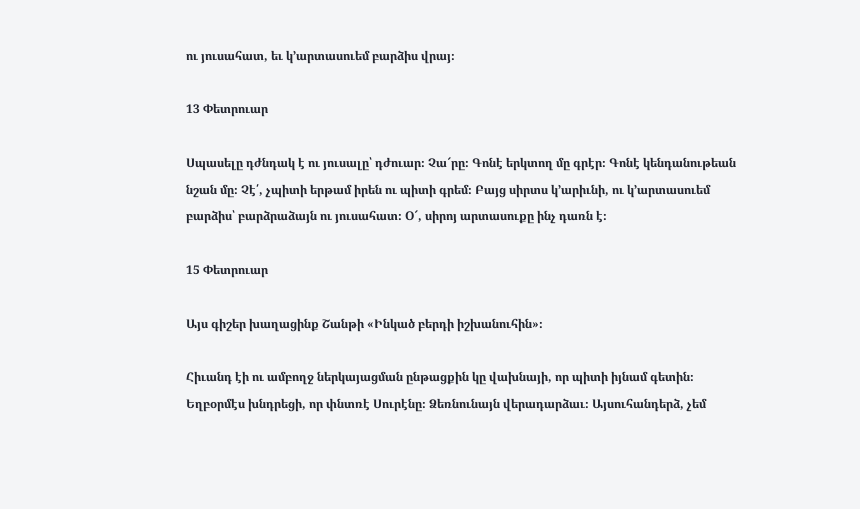ու յուսահատ, եւ կ՚արտասուեմ բարձիս վրայ։

13 Փետրուար

Սպասելը դժնդակ է ու յուսալը՝ դժուար։ Չա՜րը։ Գոնէ երկտող մը գրէր։ Գոնէ կենդանութեան նշան մը։ Չէ՛, չպիտի երթամ իրեն ու պիտի գրեմ։ Բայց սիրտս կ՚արիւնի, ու կ՚արտասուեմ բարձիս՝ բարձրաձայն ու յուսահատ։ Օ՜, սիրոյ արտասուքը ինչ դառն է։

15 Փետրուար

Այս գիշեր խաղացինք Շանթի «Ինկած բերդի իշխանուհին»։

Հիւանդ էի ու ամբողջ ներկայացման ընթացքին կը վախնայի, որ պիտի իյնամ գետին։ Եղբօրմէս խնդրեցի, որ փնտռէ Սուրէնը։ Ձեռնունայն վերադարձաւ։ Այսուհանդերձ, չեմ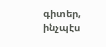գիտեր, ինչպէս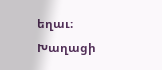եղաւ։ Խաղացի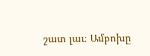շատ լաւ։ Ամբոխը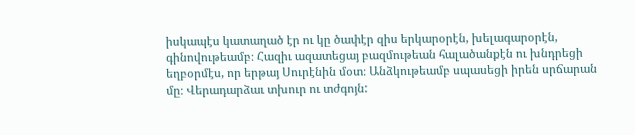իսկապէս կատաղած էր ու կը ծափէր զիս երկարօրէն, խելագարօրէն, գինովութեամբ։ Հազիւ ազատեցայ բազմութեան հալածանքէն ու խնդրեցի եղբօրմէս, որ երթայ Սուրէնին մօտ։ Անձկութեամբ սպասեցի իրեն սրճարան մը։ Վերադարձաւ տխուր ու տժգոյն: